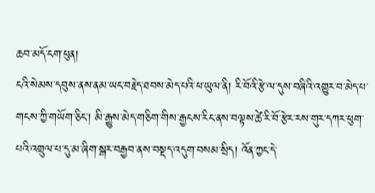ཆབ་མདོ་ངག་ཕུན།
ངའི་སེམས་དབུས་ནས་ནམ་ཡང་བརྗེད་ཐབས་མེད་པའི་ཕ་ཡུལ་ནི། རི་བོའི་རྩེ་ལ་དུས་བཞིའི་འགྱུར་བ་མེད་པ་གངས་ཀྱི་གཡོག་ཅིང་། མི་རྒྱུས་མེད་གཅིག་གིས་རྒྱངས་རིང་ནས་བལྟས་ཚེ་རི་བོ་རྩེར་རས་གུར་དཀར་ཕུག་པའི་འགྲུལ་པ་དུ་མ་ཞིག་སྒར་བརྒྱབ་ནས་བསྡད་འདུག་བསམ་སྲིད། འོན་ཀྱང་དེ་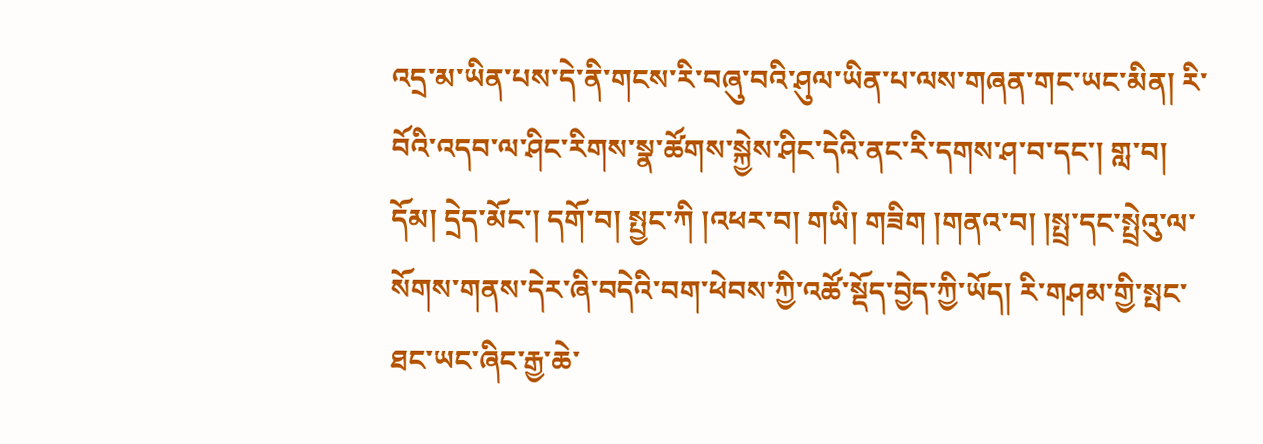འདྲ་མ་ཡིན་པས་དེ་ནི་གངས་རི་བཞུ་བའི་ཤུལ་ཡིན་པ་ལས་གཞན་གང་ཡང་མིན། རི་བོའི་འདབ་ལ་ཤིང་རིགས་སྣ་ཚོགས་སྐྱེས་ཤིང་དེའི་ནང་རི་དགས་ཤ་བ་དང་། གླ་བ། དོམ། དྲེད་མོང་། དགོ་བ། སྤྱང་ཀི །འཕར་བ། གཡི། གཟིག །གནའ་བ། །སྤྲ་དང་སྤྲེའུ་ལ་སོགས་གནས་དེར་ཞི་བདེའི་བག་ཕེབས་ཀྱི་འཚོ་སྡོད་བྱེད་ཀྱི་ཡོད། རི་གཤམ་གྱི་སྤང་ཐང་ཡང་ཞིང་རྒྱ་ཆེ་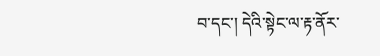བ་དང་། དེའི་སྟེང་ལ་རྟ་ནོར་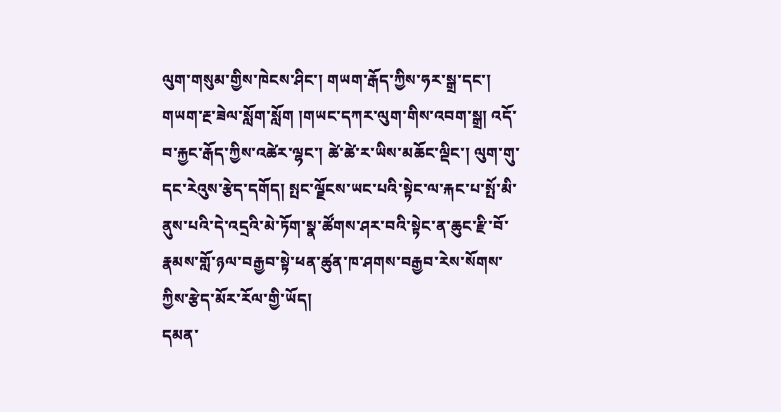ལུག་གསུམ་གྱིས་ཁེངས་ཤིང་། གཡག་རྒོད་ཀྱིས་ཧར་སྒྲ་དང་། གཡག་རྔ་ཟེལ་སློག་སློག །གཡང་དཀར་ལུག་གིས་འབག་སྒྲ། འདོ་བ་རྐྱང་རྒོད་ཀྱིས་འཚེར་ལྷང་། ཚེ་ཚེ་ར་ཡིས་མཆོང་ལྡིང་། ལུག་གུ་དང་རེའུས་རྩེད་དགོད། སྤང་ལྗོངས་ཡང་པའི་སྟེང་ལ་རྐང་པ་སྤོ་མི་ནུས་པའི་དེ་འདྲའི་མེ་ཏོག་སྣ་ཚོགས་ཤར་བའི་སྟེང་ན་ཆུང་རྫི་བོ་རྣམས་གློ་ཉལ་བརྒྱབ་སྟེ་ཕན་ཚུན་ཁ་ཤགས་བརྒྱབ་རེས་སོགས་ཀྱིས་རྩེད་མོར་རོལ་གྱི་ཡོད།
དམན་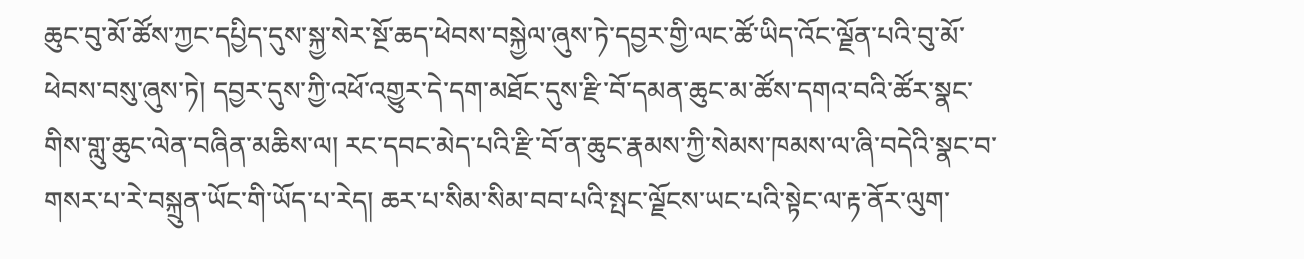ཆུང་བུ་མོ་ཚོས་ཀྱང་དཔྱིད་དུས་སྐྱ་སེར་སྔོ་ཆད་ཕེབས་བསྐྱེལ་ཞུས་ཏེ་དབྱར་གྱི་ལང་ཚོ་ཡིད་འོང་ལྗོན་པའི་བུ་མོ་ཕེབས་བསུ་ཞུས་ཏེ། དབྱར་དུས་ཀྱི་འཕོ་འགྱུར་དེ་དག་མཐོང་དུས་རྫི་བོ་དམན་ཆུང་མ་ཚོས་དགའ་བའི་ཚོར་སྣང་གིས་གླུ་ཆུང་ལེན་བཞིན་མཆིས་ལ། རང་དབང་མེད་པའི་རྫི་བོ་ན་ཆུང་རྣམས་ཀྱི་སེམས་ཁམས་ལ་ཞི་བདེའི་སྣང་བ་གསར་པ་རེ་བསྐྲུན་ཡོང་གི་ཡོད་པ་རེད། ཆར་པ་སིམ་སིམ་བབ་པའི་སྤང་ལྗོངས་ཡང་པའི་སྟེང་ལ་རྟ་ནོར་ལུག་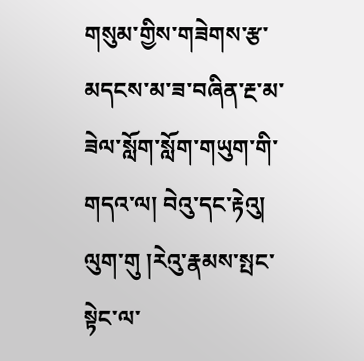གསུམ་གྱིས་གཟེགས་རྩ་མདངས་མ་ཟ་བཞིན་རྔ་མ་ཟེལ་སློག་སློག་གཡུག་གི་གདའ་ལ། བེའུ་དང་རྟེའུ། ལུག་གུ །རེའུ་རྣམས་སྤང་སྟེང་ལ་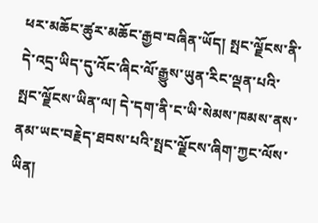ཕར་མཆོང་ཚུར་མཆོང་རྒྱབ་བཞིན་ཡོད། སྤང་ལྗོངས་ནི་དེ་འདྲ་ཡིད་དུ་འོང་ཞིང་ལོ་རྒྱུས་ཡུན་རིང་ལྡན་པའི་སྤང་ལྗོངས་ཡིན་ལ། དེ་དག་ནི་ང་ཡི་སེམས་ཁམས་ནས་ནམ་ཡང་བརྗེད་ཐབས་པའི་སྤང་ལྗོངས་ཞིག་ཀྱང་ལོས་ཡིན།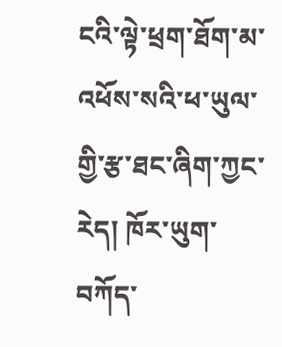ངའི་ལྟེ་ཕྲག་ཐོག་མ་འཕོས་སའི་ཕ་ཡུལ་གྱི་རྩ་ཐང་ཞིག་ཀྱང་རེད། ཁོར་ཡུག་བཀོད་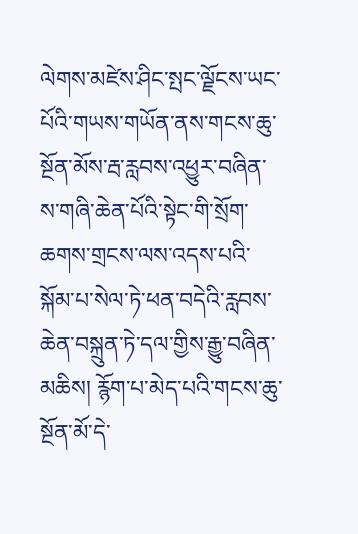ལེགས་མཛེས་ཤིང་སྤང་ལྗོངས་ཡང་པོའི་གཡས་གཡོན་ནས་གངས་ཆུ་སྔོན་མོས་རྦ་རླབས་འཕྱུར་བཞིན་ས་གཞི་ཆེན་པོའི་སྟེང་གི་སྲོག་ཆགས་གྲངས་ལས་འདས་པའི་སྐོམ་པ་སེལ་ཏེ་ཕན་བདེའི་རླབས་ཆེན་བསྐྲུན་ཏེ་དལ་གྱིས་རྒྱུ་བཞིན་མཆིས། རྙོག་པ་མེད་པའི་གངས་ཆུ་སྔོན་མོ་དེ་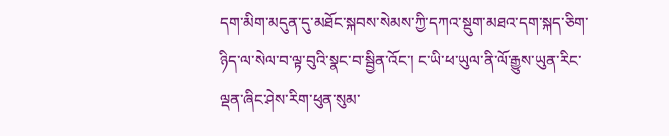དག་མིག་མདུན་དུ་མཐོང་སྐབས་སེམས་ཀྱི་དཀའ་སྡུག་མཐའ་དག་སྐད་ཅིག་ཉིད་ལ་སེལ་བ་ལྟ་བུའི་སྣང་བ་སྦྱིན་འོང་། ང་ཡི་ཕ་ཡུལ་ནི་ལོ་རྒྱུས་ཡུན་རིང་ལྡན་ཞིང་ཤེས་རིག་ཕུན་སུམ་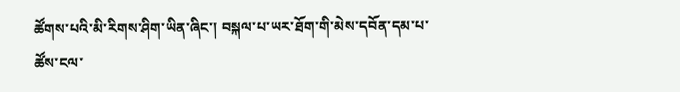ཚོགས་པའི་མི་རིགས་ཤིག་ཡིན་ཞིང་། བསྐལ་པ་ཡར་ཐོག་གི་མེས་དབོན་དམ་པ་ཚོས་ངལ་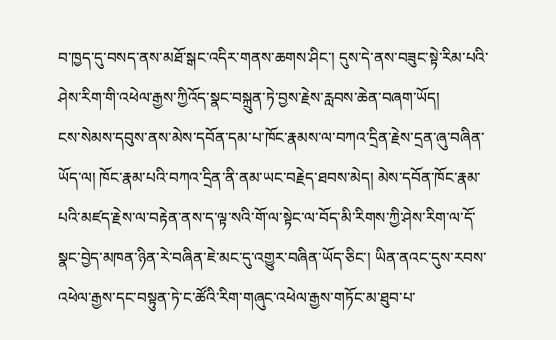བ་ཁྱད་དུ་བསད་ནས་མཐོ་སྒང་འདིར་གནས་ཆགས་ཤིང་། དུས་དེ་ནས་བཟུང་སྟེ་རིམ་པའི་ཤེས་རིག་གི་འཕེལ་རྒྱས་ཀྱིའོད་སྣང་བསྐྲུན་ཏེ་བྱས་རྗེས་རླབས་ཆེན་བཞག་ཡོད།
ངས་སེམས་དབུས་ནས་མེས་དབོན་དམ་པ་ཁོང་རྣམས་ལ་བཀའ་དྲིན་རྗེས་དྲན་ཞུ་བཞིན་ཡོད་ལ། ཁོང་རྣམ་པའི་བཀའ་དྲིན་ནི་ནམ་ཡང་བརྗེད་ཐབས་མེད། མེས་དབོན་ཁོང་རྣམ་པའི་མཛད་རྗེས་ལ་བརྟེན་ནས་ད་ལྟ་སའི་གོ་ལ་སྟེང་ལ་བོད་མི་རིགས་ཀྱི་ཤེས་རིག་ལ་དོ་སྣང་བྱེད་མཁན་ཉིན་རེ་བཞིན་ཇེ་མང་དུ་འགྱུར་བཞིན་ཡོད་ཅིང་། ཡིན་ནའང་དུས་རབས་འཕེལ་རྒྱས་དང་བསྟུན་ཏེ་ང་ཚོའི་རིག་གཞུང་འཕེལ་རྒྱས་གཏོང་མ་ཐུབ་པ་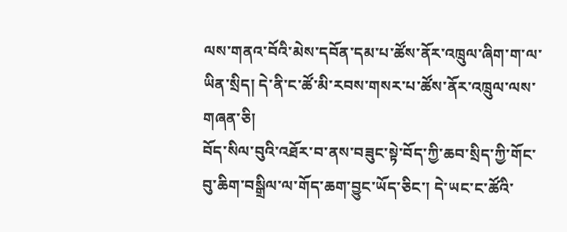ལས་གནའ་བོའི་མེས་དབོན་དམ་པ་ཚོས་ནོར་འཁྲུལ་ཞིག་ག་ལ་ཡིན་སྲིད། དེ་ནི་ང་ཚོ་མི་རབས་གསར་པ་ཚོས་ནོར་འཁྲུལ་ལས་གཞན་ཅི།
བོད་སིལ་བུའི་འཐོར་བ་ནས་བཟུང་སྟེ་བོད་ཀྱི་ཆབ་སྲིད་ཀྱི་གོང་བུ་ཆིག་བསྒྲིལ་ལ་གོད་ཆག་བྱུང་ཡོད་ཅིང་། དེ་ཡང་ང་ཚོའི་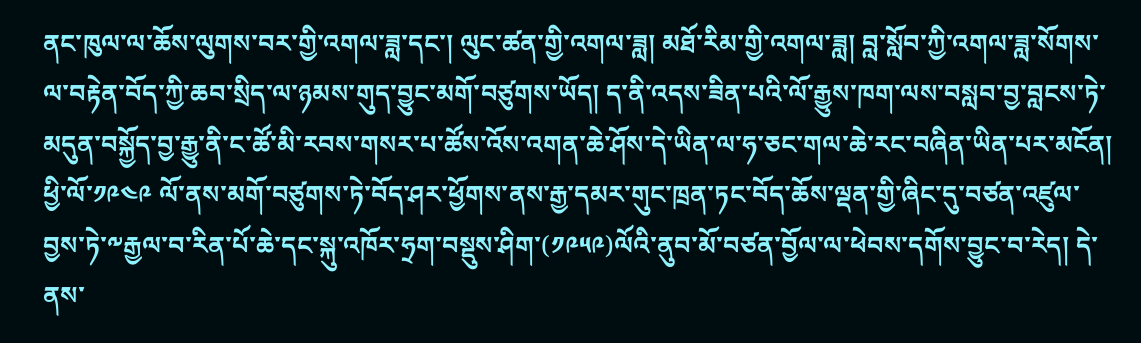ནང་ཁུལ་ལ་ཆོས་ལུགས་བར་གྱི་འགལ་ཟླ་དང་། ལུང་ཚན་གྱི་འགལ་ཟླ། མཐོ་རིམ་གྱི་འགལ་ཟླ། བླ་སློབ་ཀྱི་འགལ་ཟླ་སོགས་ལ་བརྟེན་བོད་ཀྱི་ཆབ་སྲིད་ལ་ཉམས་གུད་བྱུང་མགོ་བཙུགས་ཡོད། ད་ནི་འདས་ཟིན་པའི་ལོ་རྒྱུས་ཁག་ལས་བསླབ་བྱ་བླངས་ཏེ་མདུན་བསྐྱོད་བྱ་རྒྱུ་ནི་ང་ཚོ་མི་རབས་གསར་པ་ཚོས་འོས་འགན་ཆེ་ཤོས་དེ་ཡིན་ལ་ཧ་ཅང་གལ་ཆེ་རང་བཞིན་ཡིན་པར་མངོན།
ཕྱི་ལོ་༡༩༤༩ ལོ་ནས་མགོ་བཙུགས་ཏེ་བོད་ཤར་ཕྱོགས་ནས་རྒྱ་དམར་གུང་ཁྲན་ཏང་བོད་ཆོས་ལྡན་གྱི་ཞིང་དུ་བཙན་འཛུལ་བྱས་ཏེ་༸རྒྱལ་བ་རིན་པོ་ཆེ་དང་སྐུ་འཁོར་ཧྲག་བསྡུས་ཤིག་(༡༩༥༩)ལོའི་ནུབ་མོ་བཙན་བྱོལ་ལ་ཕེབས་དགོས་བྱུང་བ་རེད། དེ་ནས་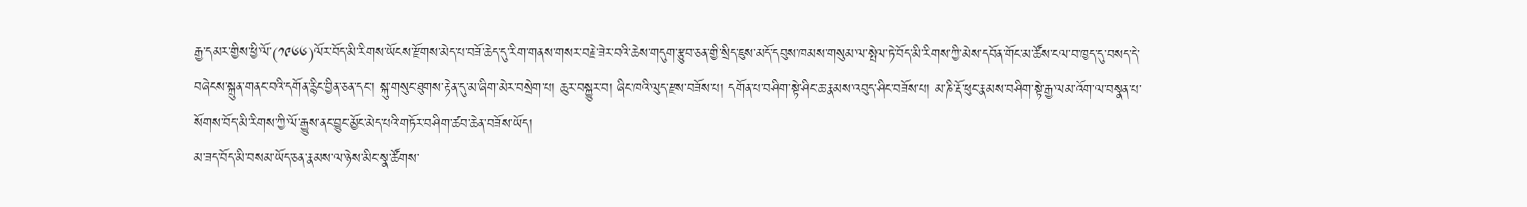རྒྱ་དམར་གྱིས་ཕྱི་ལོ་(༡༩༦༦)ལོར་བོད་མི་རིགས་ཡོངས་རྫོགས་མེད་པ་བཟོ་ཆེད་དུ་རིག་གནས་གསར་བརྗེ་ཟེར་བའི་ཆེས་གདུག་རྩུབ་ཅན་གྱི་སྲིད་ཇུས་མདོ་དབུས་ཁམས་གསུམ་ལ་སྤེལ་ཏེ་བོད་མི་རིགས་ཀྱི་མེས་དབོན་གོང་མ་ཚོས་ངལ་བ་ཁྱད་དུ་བསད་དེ་བཞེངས་སྐྲུན་གནང་བའི་དགོན་རྙིང་བྱིན་ཅན་དང་། སྐུ་གསུང་ཐུགས་རྟེན་དུ་མ་ཞིག་མེར་བསྲེག་པ། ཆུར་བསྐྱུར་བ། ཞིང་ཁའི་ལུད་རྫས་བཟོས་པ། དགོན་པ་བཤིག་སྟེ་ཤིང་ཆ་རྣམས་འབུད་ཤིང་བཟོས་པ། མ་ཎི་རྡོ་ཕུང་རྣམས་བཤིག་སྟེ་རྒྱ་ལམ་འོག་ལ་བསྣན་པ་སོགས་བོད་མི་རིགས་ཀྱི་ལོ་རྒྱུས་ནང་བྱུང་མྱོང་མེད་པའི་གཏོར་བཤིག་ཚབ་ཆེན་བཟོས་ཡོད།
མ་ཟད་བོད་མི་བསམ་ཡོད་ཅན་རྣམས་ལ་ཉེས་མིང་སྣ་ཚོགས་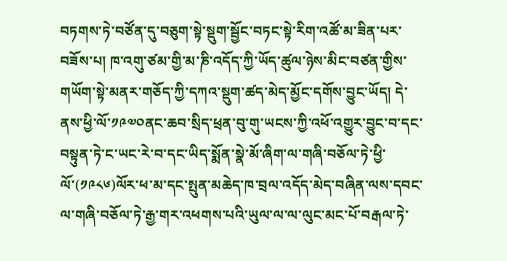བཏགས་ཏེ་བཙོན་དུ་བཅུག་སྟེ་སྡུག་སྦྱོང་བཏང་སྟེ་རིག་འཚོ་མ་ཟིན་པར་བཟོས་པ། ཁ་འགུ་ཙམ་གྱི་མ་ཎི་འདོད་ཀྱི་ཡོད་ཚུལ་ཉེས་མིང་བཙན་གྱིས་གཡོག་སྟེ་མནར་གཅོད་ཀྱི་དཀའ་སྡུག་ཚད་མེད་མྱོང་དགོས་བྱུང་ཡོད། དེ་ནས་ཕྱི་ལོ་༡༩༧༠ནང་ཆབ་སྲིད་ཕྲན་བུ་གུ་ཡངས་ཀྱི་འཕོ་འགྱུར་བྱུང་བ་དང་བསྟུན་ཏེ་ང་ཡང་རེ་བ་དང་ཡིད་སྨོན་སྣེ་མོ་ཞིག་ལ་གཞི་བཅོལ་ཏེ་ཕྱི་ལོ་(༡༩༨༦)ལོར་ཕ་མ་དང་སྤུན་མཆེད་ཁ་བྲལ་འདོད་མེད་བཞིན་ལས་དབང་ལ་གཞི་བཅོལ་ཏེ་རྒྱ་གར་འཕགས་པའི་ཡུལ་ལ་ལ་ལུང་མང་པོ་བརྒལ་ཏེ་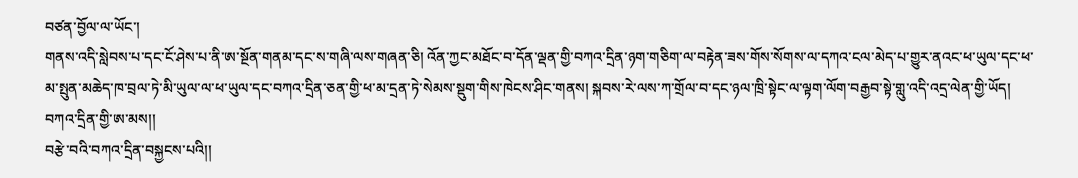བཙན་བྱོལ་ལ་ཡོང་།
གནས་འདི་སླེབས་པ་དང་ངོ་ཤེས་པ་ནི་ཨ་སྔོན་གནམ་དང་ས་གཞི་ལས་གཞན་ཅི། འོན་ཀྱང་མཐོང་བ་དོན་ལྡན་གྱི་བཀའ་དྲིན་ཉག་གཅིག་ལ་བརྟེན་ཟས་གོས་སོགས་ལ་དཀའ་ངལ་མེད་པ་གྱུར་ནའང་ཕ་ཡུལ་དང་ཕ་མ་སྤུན་མཆེད་ཁ་བྲལ་ཏེ་མི་ཡུལ་ལ་ཕ་ཡུལ་དང་བཀའ་དྲིན་ཅན་གྱི་ཕ་མ་དྲན་ཏེ་སེམས་སྡུག་གིས་ཁེངས་ཤིང་གནས། སྐབས་རེ་ལས་ཀ་གྲོལ་བ་དང་ཉལ་ཁྲི་སྟེང་ལ་ལྟག་ལོག་བརྒྱབ་སྟེ་གླུ་འདི་འདྲ་ལེན་གྱི་ཡོད།
བཀའ་དྲིན་གྱི་ཨ་མས།།
བརྩེ་བའི་བཀའ་དྲིན་བསྐྱངས་པའི།།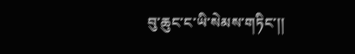བུ་ཆུང་ང་ཡི་སེམས་གཏིང་།།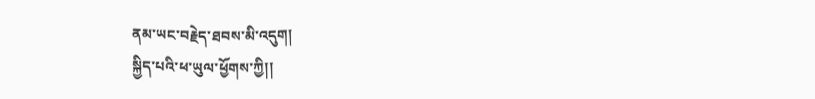ནམ་ཡང་བརྗེད་ཐབས་མི་འདུག།
སྐྱིད་པའི་ཕ་ཡུལ་ཕྱོགས་ཀྱི།།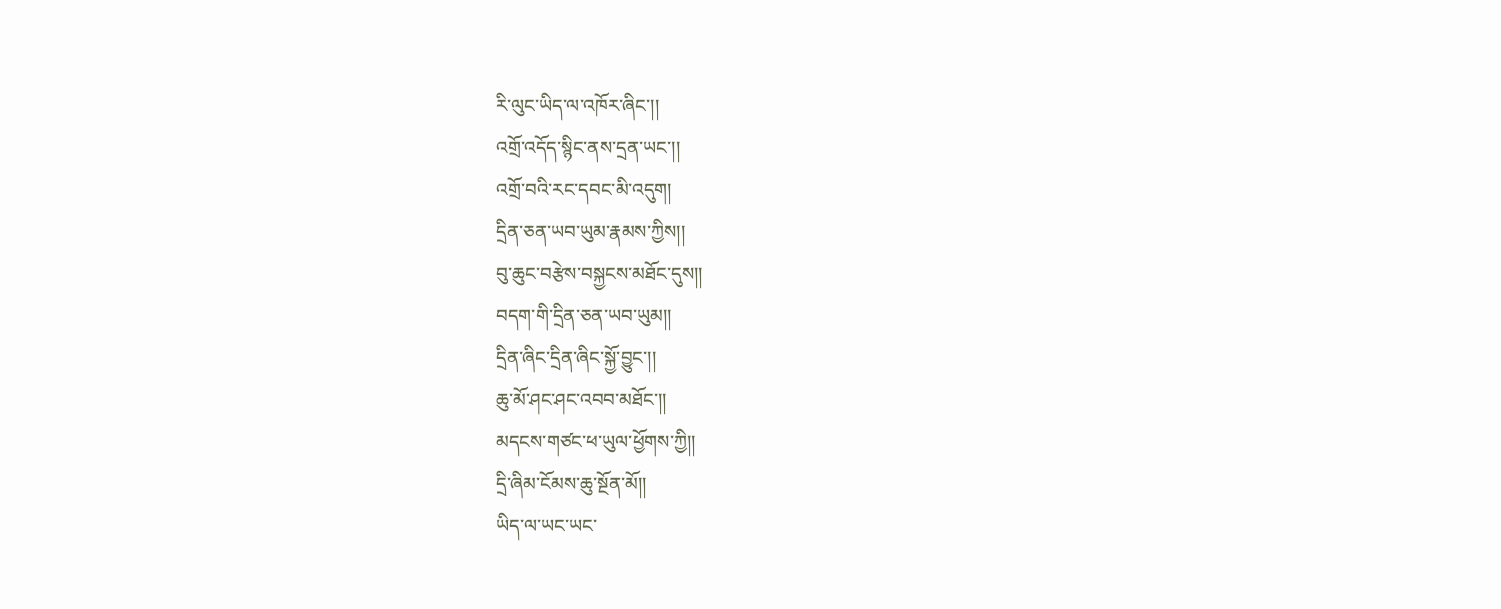རི་ལུང་ཡིད་ལ་འཁོར་ཞིང་།།
འགྲོ་འདོད་སྙིང་ནས་དྲན་ཡང་།།
འགྲོ་བའི་རང་དབང་མི་འདུག།
དྲིན་ཅན་ཡབ་ཡུམ་རྣམས་ཀྱིས།།
བུ་ཆུང་བརྩེས་བསྐྱངས་མཐོང་དུས།།
བདག་གི་དྲིན་ཅན་ཡབ་ཡུམ།།
དྲིན་ཞིང་དྲིན་ཞིང་སྐྱོ་བྱུང་།།
ཆུ་མོ་ཤང་ཤང་འབབ་མཐོང་།།
མདངས་གཙང་ཕ་ཡུལ་ཕྱོགས་ཀྱི།།
དྲི་ཞིམ་ངོམས་ཆུ་སྔོན་མོ།།
ཡིད་ལ་ཡང་ཡང་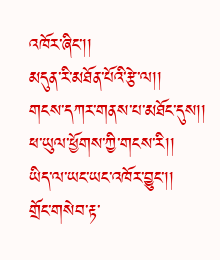འཁོར་ཞིང་།།
མདུན་རི་མཐོན་པོའི་རྩེ་ལ།།
གངས་དཀར་གནས་པ་མཐོང་དུས།།
ཕ་ཡུལ་ཕྱོགས་ཀྱི་གངས་རི།།
ཡིད་ལ་ཡང་ཡང་འཁོར་བྱུང་།།
གྲོང་གསེབ་རྟ་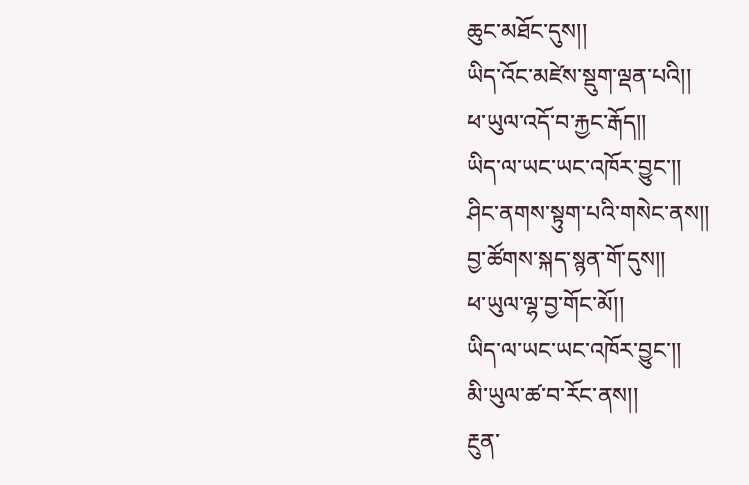ཆུང་མཐོང་དུས།།
ཡིད་འོང་མཛེས་སྡུག་ལྡན་པའི།།
ཕ་ཡུལ་འདོ་བ་རྐྱང་རྒོད།།
ཡིད་ལ་ཡང་ཡང་འཁོར་བྱུང་།།
ཤིང་ནགས་སྟུག་པའི་གསེང་ནས།།
བྱ་ཚོགས་སྐད་སྙན་གོ་དུས།།
ཕ་ཡུལ་ལྷ་བྱ་གོང་མོ།།
ཡིད་ལ་ཡང་ཡང་འཁོར་བྱུང་།།
མི་ཡུལ་ཚ་བ་རོང་ནས།།
རྔུན་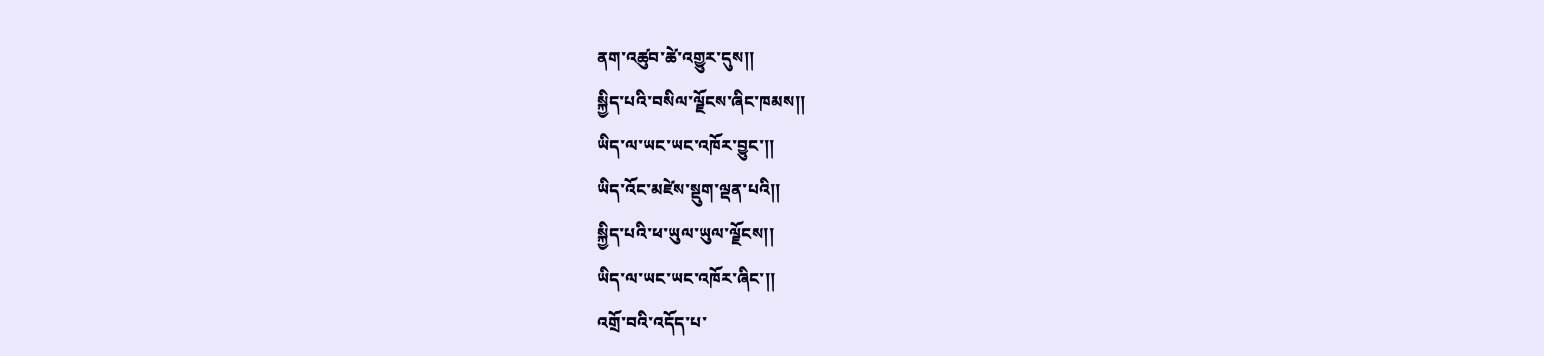ནག་འཚུབ་ཚེ་འགྱུར་དུས།།
སྐྱིད་པའི་བསིལ་ལྗོངས་ཞིང་ཁམས།།
ཡིད་ལ་ཡང་ཡང་འཁོར་བྱུང་།།
ཡིད་འོང་མཛེས་སྡུག་ལྡན་པའི།།
སྐྱིད་པའི་ཕ་ཡུལ་ཡུལ་ལྗོངས།།
ཡིད་ལ་ཡང་ཡང་འཁོར་ཞིང་།།
འགྲོ་བའི་འདོད་པ་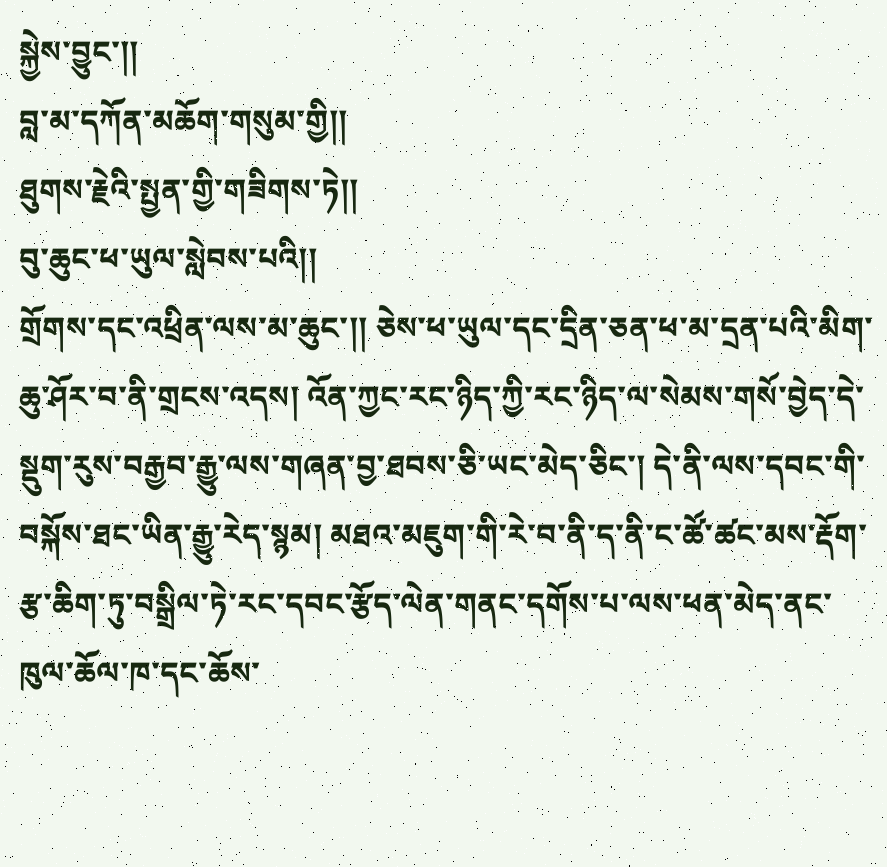སྐྱེས་བྱུང་།།
བླ་མ་དཀོན་མཆོག་གསུམ་གྱི།།
ཐུགས་རྗེའི་སྤྱན་གྱི་གཟིགས་ཏེ།།
བུ་ཆུང་ཕ་ཡུལ་སླེབས་པའི།།
གྲོགས་དང་འཕྲིན་ལས་མ་ཆུང་།། ཅེས་ཕ་ཡུལ་དང་དྲིན་ཅན་ཕ་མ་དྲན་པའི་མིག་ཆུ་ཤོར་བ་ནི་གྲངས་འདས། འོན་ཀྱང་རང་ཉིད་ཀྱི་རང་ཉིད་ལ་སེམས་གསོ་བྱེད་དེ་སྡུག་རུས་བརྒྱབ་རྒྱུ་ལས་གཞན་བྱ་ཐབས་ཅི་ཡང་མེད་ཅིང་། དེ་ནི་ལས་དབང་གི་བསྐོས་ཐང་ཡིན་རྒྱུ་རེད་སྙམ། མཐའ་མཇུག་གི་རེ་བ་ནི་ད་ནི་ང་ཚོ་ཚང་མས་རྡོག་རྩ་ཆིག་ཏུ་བསྒྲིལ་ཏེ་རང་དབང་རྩོད་ལེན་གནང་དགོས་པ་ལས་ཕན་མེད་ནང་ཁུལ་ཆོལ་ཁ་དང་ཆོས་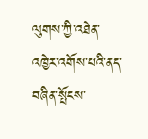ལུགས་ཀྱི་འཐེན་འཁྱེར་འགོས་པའི་ནད་བཞིན་སྤོངས་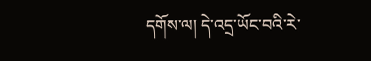དགོས་ལ། དེ་འདྲ་ཡོང་བའི་རེ་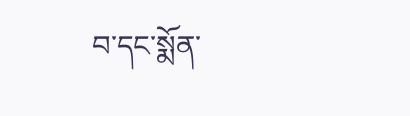བ་དང་སྨོན་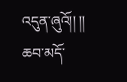འདུན་ཞུའོ།། །།
ཆབ་མདོ་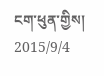ངག་ཕུན་གྱིས། 2015/9/4